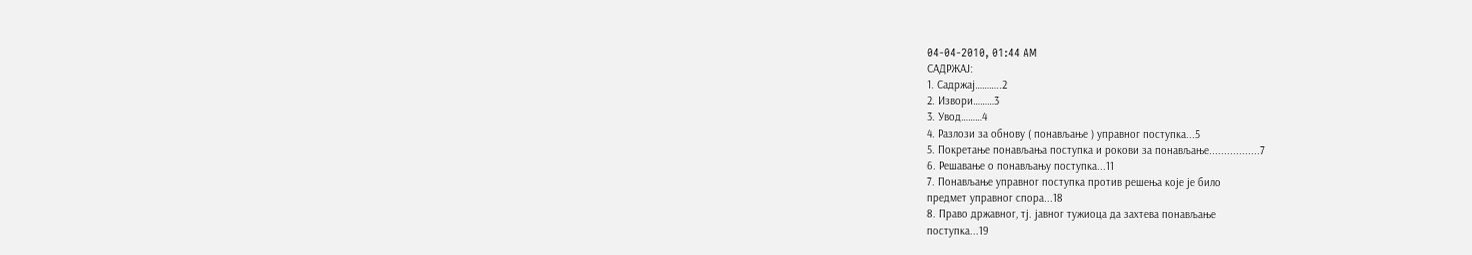04-04-2010, 01:44 AM
САДРЖАЈ:
1. Садржај………..2
2. Извори………3
3. Увод………4
4. Разлози за обнову ( понављање ) управног поступка...5
5. Покретање понављања поступка и рокови за понављање.................7
6. Решавање о понављању поступка...11
7. Понављање управног поступка против решења које је било
предмет управног спора...18
8. Право државног, тј. јавног тужиоца да захтева понављање
поступка...19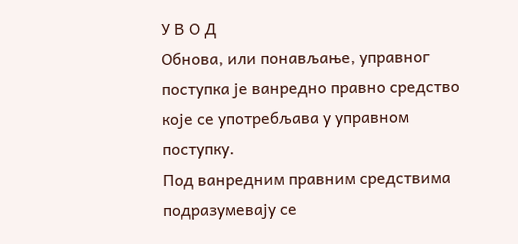У В О Д
Обнова, или понављање, управног поступка је ванредно правно средство које се употребљава у управном поступку.
Под ванредним правним средствима подразумевају се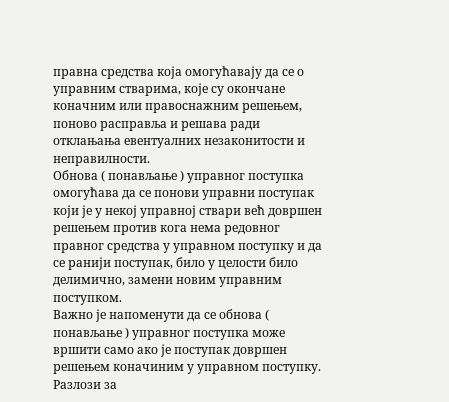правна средства која омогућавају да се о управним стварима, које су окончане коначним или правоснажним решењем, поново расправља и решава ради отклањања евентуалних незаконитости и неправилности.
Обнова ( понављање ) управног поступка омогућава да се понови управни поступак који је у некој управној ствари већ довршен решењем против кога нема редовног правног средства у управном поступку и да се ранији поступак, било у целости било делимично, замени новим управним поступком.
Важно је напоменути да се обнова ( понављање ) управног поступка може вршити само ако је поступак довршен решењем коначиним у управном поступку.
Разлози за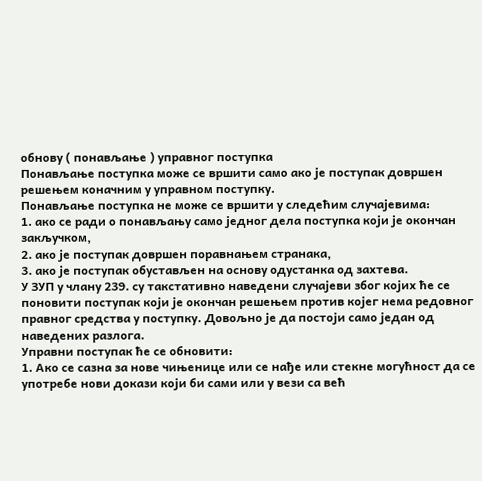обнову ( понављање ) управног поступка
Понављање поступка може се вршити само ако је поступак довршен решењем коначним у управном поступку.
Понављање поступка не може се вршити у следећим случајевима:
1. ако се ради о понављању само једног дела поступка који је окончан закључком,
2. ако је поступак довршен поравнањем странака,
3. ако је поступак обустављен на основу одустанка од захтева.
У ЗУП у члану 239. су такстативно наведени случајеви због којих ће се поновити поступак који је окончан решењем против којег нема редовног правног средства у поступку. Довољно је да постоји само један од наведених разлога.
Управни поступак ће се обновити:
1. Ако се сазна за нове чињенице или се нађе или стекне могућност да се употребе нови докази који би сами или у вези са већ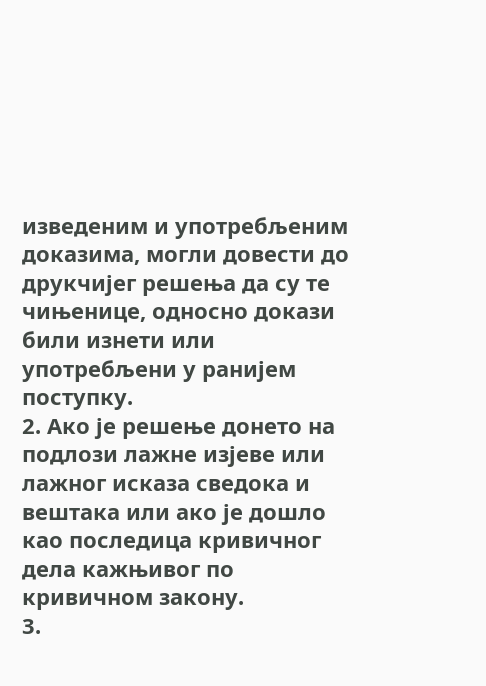изведеним и употребљеним доказима, могли довести до друкчијег решења да су те чињенице, односно докази били изнети или употребљени у ранијем поступку.
2. Ако је решење донето на подлози лажне изјеве или лажног исказа сведока и вештака или ако је дошло као последица кривичног дела кажњивог по кривичном закону.
3.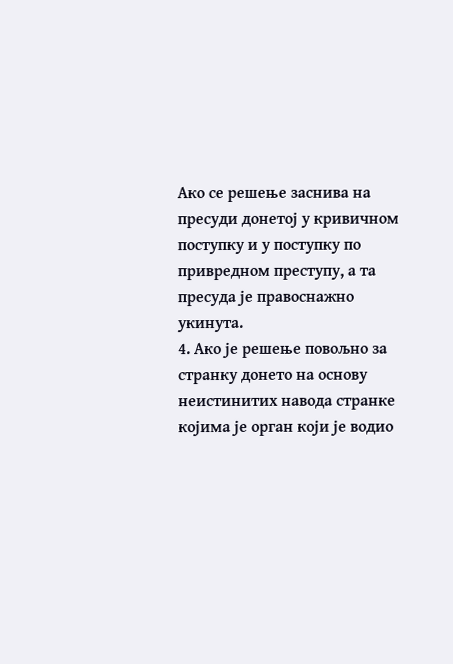Ако се решење заснива на пресуди донетој у кривичном поступку и у поступку по привредном преступу, а та пресуда је правоснажно укинута.
4. Ако је решење повољно за странку донето на основу неистинитих навода странке којима је орган који је водио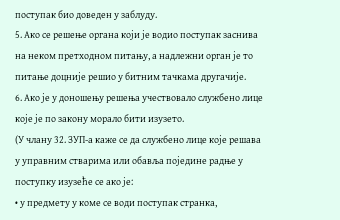поступак био доведен у заблуду.
5. Ако се решење органа који је водио поступак заснива на неком претходном питању, а надлежни орган је то питање доцније решио у битним тачкама другачије.
6. Ако је у доношењу решења учествовало службено лице које је по закону морало бити изузето.
(У члану 32. ЗУП-а каже се да службено лице које решава у управним стварима или обавља поједине радње у поступку изузеће се ако је:
• у предмету у коме се води поступак странка,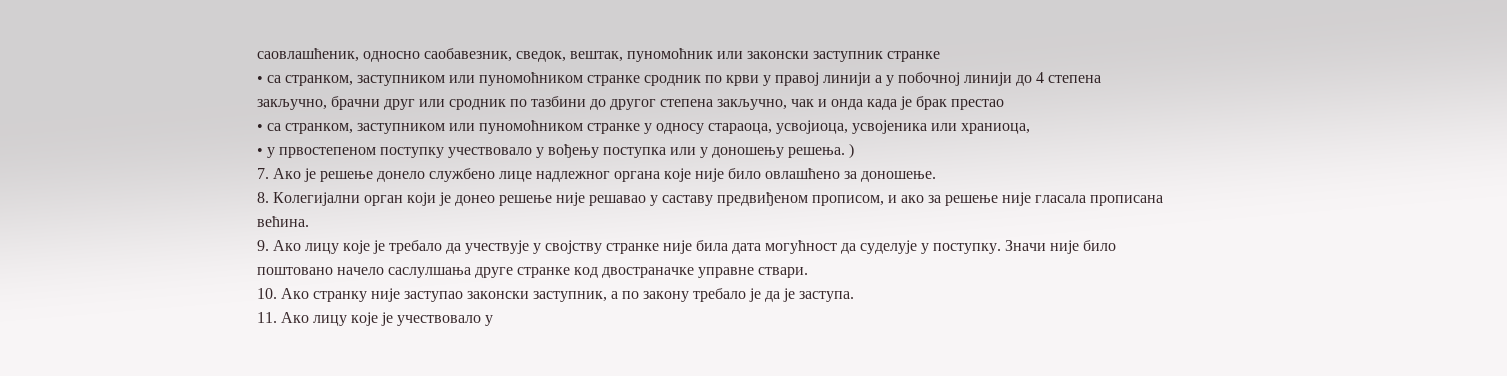саовлашћеник, односно саобавезник, сведок, вештак, пуномоћник или законски заступник странке
• са странком, заступником или пуномоћником странке сродник по крви у правој линији а у побочној линији до 4 степена закључно, брачни друг или сродник по тазбини до другог степена закључно, чак и онда када је брак престао
• са странком, заступником или пуномоћником странке у односу стараоца, усвојиоца, усвојеника или храниоца,
• у првостепеном поступку учествовало у вођењу поступка или у доношењу решења. )
7. Ако је решење донело службено лице надлежног органа које није било овлашћено за доношење.
8. Колегијални орган који је донео решење није решавао у саставу предвиђеном прописом, и ако за решење није гласала прописана већина.
9. Ако лицу које је требало да учествује у својству странке није била дата могућност да суделује у поступку. Значи није било поштовано начело саслулшања друге странке код двостраначке управне ствари.
10. Ако странку није заступао законски заступник, а по закону требало је да је заступа.
11. Ако лицу које је учествовало у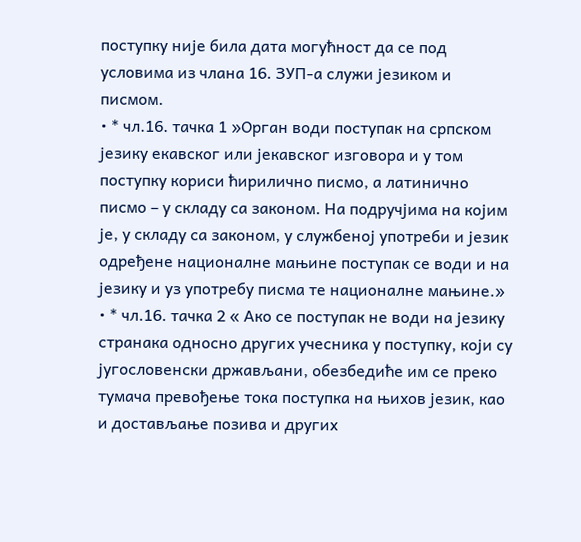поступку није била дата могућност да се под условима из члана 16. ЗУП-а служи језиком и писмом.
• * чл.16. тачка 1 »Орган води поступак на српском језику екавског или јекавског изговора и у том поступку кориси ћирилично писмо, а латинично писмо – у складу са законом. На подручјима на којим је, у складу са законом, у службеној употреби и језик одређене националне мањине поступак се води и на језику и уз употребу писма те националне мањине.»
• * чл.16. тачка 2 « Ако се поступак не води на језику странака односно других учесника у поступку, који су југословенски држављани, обезбедиће им се преко тумача превођење тока поступка на њихов језик, као и достављање позива и других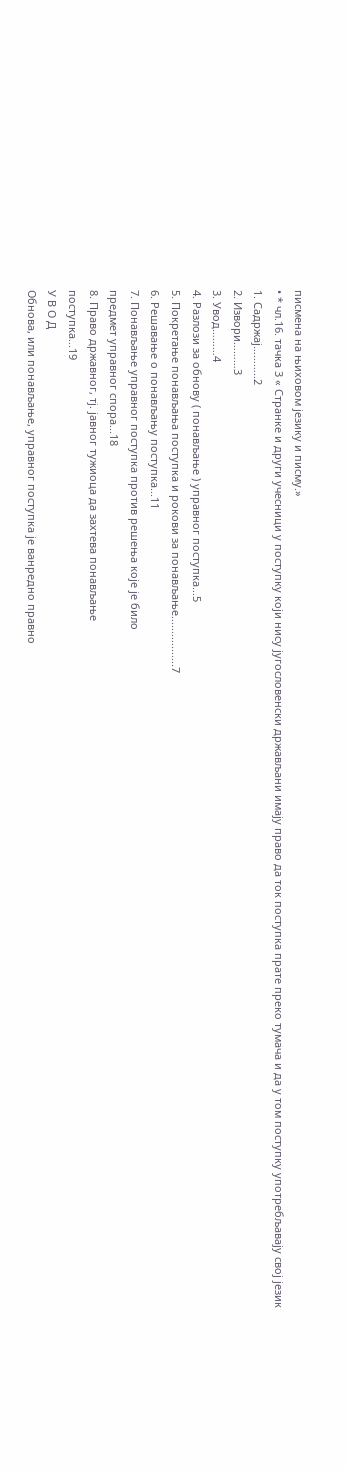писмена на њиховом језику и писму.»
• * чл.16. тачка 3 « Странке и други учесници у поступку који нису југословенски држављани имају право да ток поступка прате преко тумача и да у том поступку употребљавају свој језик
1. Садржај………..2
2. Извори………3
3. Увод………4
4. Разлози за обнову ( понављање ) управног поступка...5
5. Покретање понављања поступка и рокови за понављање.................7
6. Решавање о понављању поступка...11
7. Понављање управног поступка против решења које је било
предмет управног спора...18
8. Право државног, тј. јавног тужиоца да захтева понављање
поступка...19
У В О Д
Обнова, или понављање, управног поступка је ванредно правно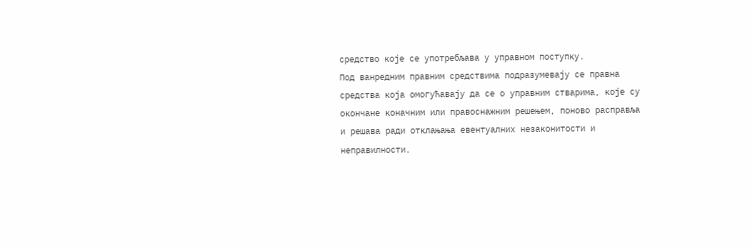средство које се употребљава у управном поступку.
Под ванредним правним средствима подразумевају се правна средства која омогућавају да се о управним стварима, које су окончане коначним или правоснажним решењем, поново расправља и решава ради отклањања евентуалних незаконитости и неправилности.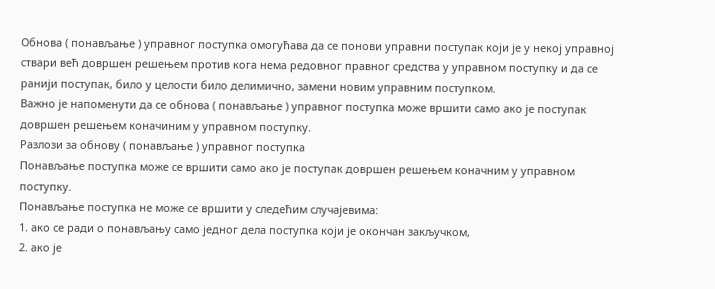Обнова ( понављање ) управног поступка омогућава да се понови управни поступак који је у некој управној ствари већ довршен решењем против кога нема редовног правног средства у управном поступку и да се ранији поступак, било у целости било делимично, замени новим управним поступком.
Важно је напоменути да се обнова ( понављање ) управног поступка може вршити само ако је поступак довршен решењем коначиним у управном поступку.
Разлози за обнову ( понављање ) управног поступка
Понављање поступка може се вршити само ако је поступак довршен решењем коначним у управном поступку.
Понављање поступка не може се вршити у следећим случајевима:
1. ако се ради о понављању само једног дела поступка који је окончан закључком,
2. ако је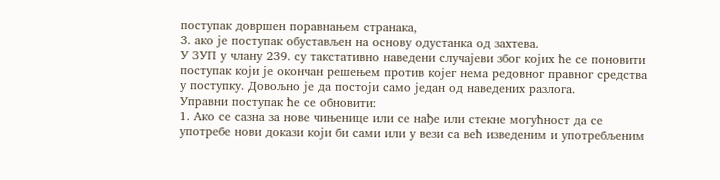поступак довршен поравнањем странака,
3. ако је поступак обустављен на основу одустанка од захтева.
У ЗУП у члану 239. су такстативно наведени случајеви због којих ће се поновити поступак који је окончан решењем против којег нема редовног правног средства у поступку. Довољно је да постоји само један од наведених разлога.
Управни поступак ће се обновити:
1. Ако се сазна за нове чињенице или се нађе или стекне могућност да се употребе нови докази који би сами или у вези са већ изведеним и употребљеним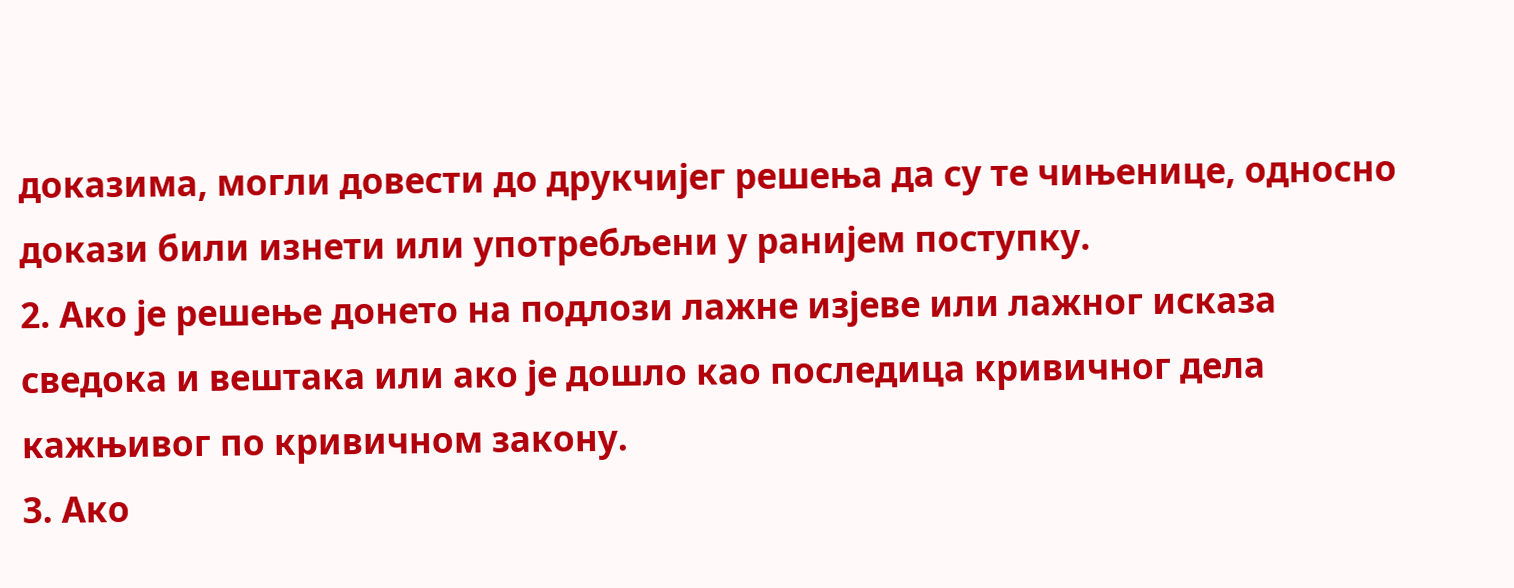доказима, могли довести до друкчијег решења да су те чињенице, односно докази били изнети или употребљени у ранијем поступку.
2. Ако је решење донето на подлози лажне изјеве или лажног исказа сведока и вештака или ако је дошло као последица кривичног дела кажњивог по кривичном закону.
3. Ако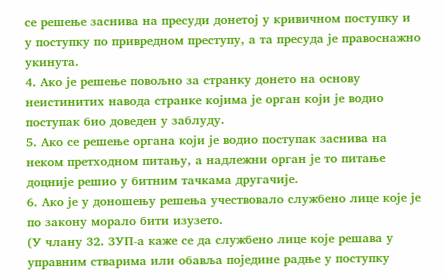се решење заснива на пресуди донетој у кривичном поступку и у поступку по привредном преступу, а та пресуда је правоснажно укинута.
4. Ако је решење повољно за странку донето на основу неистинитих навода странке којима је орган који је водио поступак био доведен у заблуду.
5. Ако се решење органа који је водио поступак заснива на неком претходном питању, а надлежни орган је то питање доцније решио у битним тачкама другачије.
6. Ако је у доношењу решења учествовало службено лице које је по закону морало бити изузето.
(У члану 32. ЗУП-а каже се да службено лице које решава у управним стварима или обавља поједине радње у поступку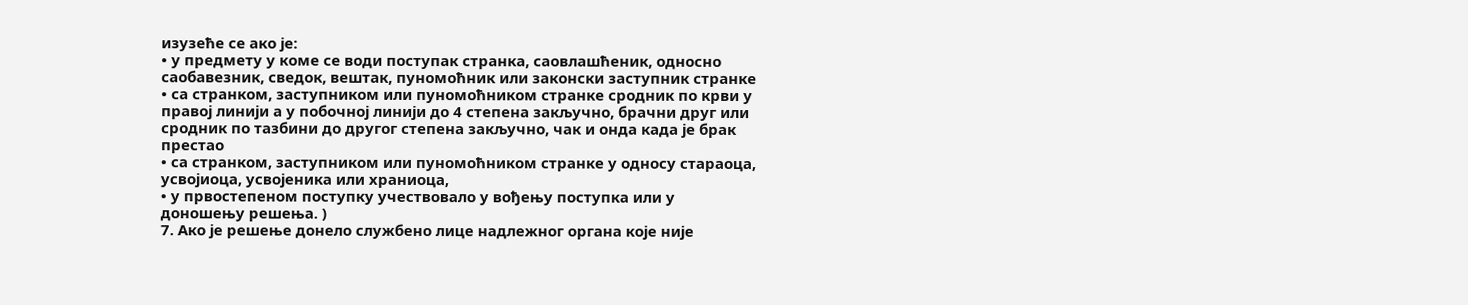изузеће се ако је:
• у предмету у коме се води поступак странка, саовлашћеник, односно саобавезник, сведок, вештак, пуномоћник или законски заступник странке
• са странком, заступником или пуномоћником странке сродник по крви у правој линији а у побочној линији до 4 степена закључно, брачни друг или сродник по тазбини до другог степена закључно, чак и онда када је брак престао
• са странком, заступником или пуномоћником странке у односу стараоца, усвојиоца, усвојеника или храниоца,
• у првостепеном поступку учествовало у вођењу поступка или у доношењу решења. )
7. Ако је решење донело службено лице надлежног органа које није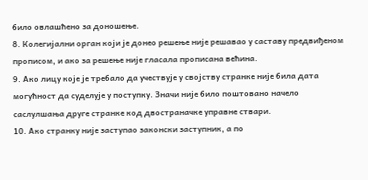било овлашћено за доношење.
8. Колегијални орган који је донео решење није решавао у саставу предвиђеном прописом, и ако за решење није гласала прописана већина.
9. Ако лицу које је требало да учествује у својству странке није била дата могућност да суделује у поступку. Значи није било поштовано начело саслулшања друге странке код двостраначке управне ствари.
10. Ако странку није заступао законски заступник, а по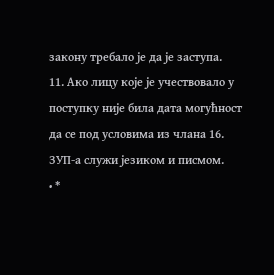закону требало је да је заступа.
11. Ако лицу које је учествовало у поступку није била дата могућност да се под условима из члана 16. ЗУП-а служи језиком и писмом.
• *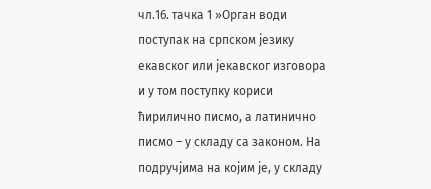чл.16. тачка 1 »Орган води поступак на српском језику екавског или јекавског изговора и у том поступку кориси ћирилично писмо, а латинично писмо – у складу са законом. На подручјима на којим је, у складу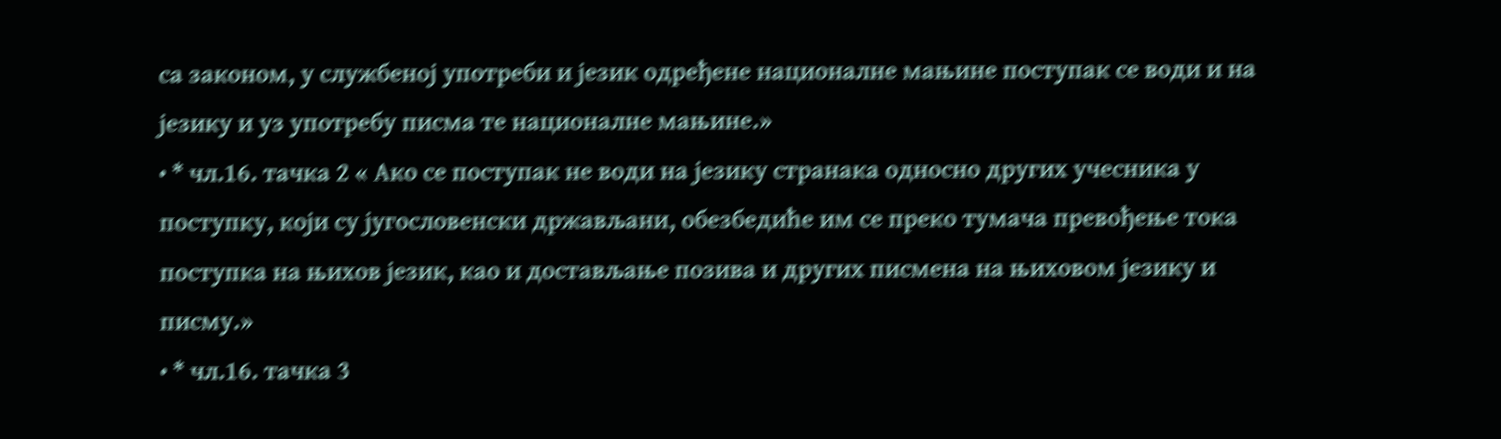са законом, у службеној употреби и језик одређене националне мањине поступак се води и на језику и уз употребу писма те националне мањине.»
• * чл.16. тачка 2 « Ако се поступак не води на језику странака односно других учесника у поступку, који су југословенски држављани, обезбедиће им се преко тумача превођење тока поступка на њихов језик, као и достављање позива и других писмена на њиховом језику и писму.»
• * чл.16. тачка 3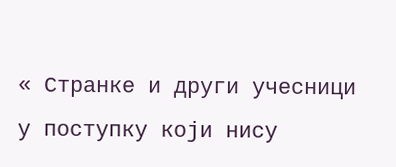« Странке и други учесници у поступку који нису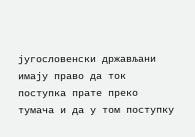југословенски држављани имају право да ток поступка прате преко тумача и да у том поступку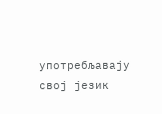употребљавају свој језик